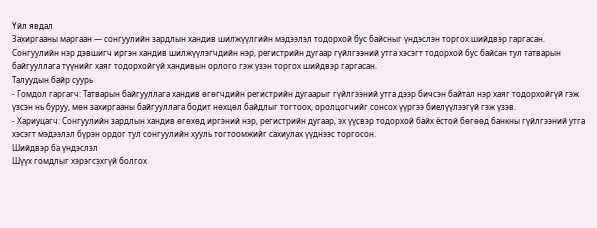Үйл явдал
Захиргааны маргаан — сонгуулийн зардлын хандив шилжүүлгийн мэдээлэл тодорхой бус байсныг үндэслэн торгох шийдвэр гаргасан. Сонгуулийн нэр дэвшигч иргэн хандив шилжүүлэгчдийн нэр, регистрийн дугаар гүйлгээний утга хэсэгт тодорхой бус байсан тул татварын байгууллага түүнийг хаяг тодорхойгүй хандивын орлого гэж үзэн торгох шийдвэр гаргасан.
Талуудын байр суурь
- Гомдол гаргагч: Татварын байгууллага хандив өгөгчдийн регистрийн дугаарыг гүйлгээний утга дээр бичсэн байтал нэр хаяг тодорхойгүй гэж үзсэн нь буруу, мөн захиргааны байгууллага бодит нөхцөл байдлыг тогтоох, оролцогчийг сонсох үүргээ биелүүлээгүй гэж үзэв.
- Хариуцагч: Сонгуулийн зардлын хандив өгөхөд иргэний нэр, регистрийн дугаар, эх үүсвэр тодорхой байх ёстой бөгөөд банкны гүйлгээний утга хэсэгт мэдээлэл бүрэн ордог тул сонгуулийн хууль тогтоомжийг сахиулах үүднээс торгосон.
Шийдвэр ба үндэслэл
Шүүх гомдлыг хэрэгсэхгүй болгох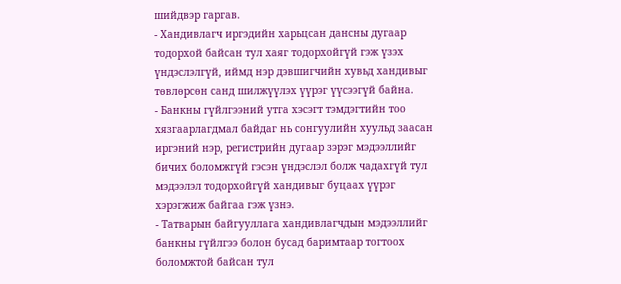шийдвэр гаргав.
- Хандивлагч иргэдийн харьцсан дансны дугаар тодорхой байсан тул хаяг тодорхойгүй гэж үзэх үндэслэлгүй, иймд нэр дэвшигчийн хувьд хандивыг төвлөрсөн санд шилжүүлэх үүрэг үүсээгүй байна.
- Банкны гүйлгээний утга хэсэгт тэмдэгтийн тоо хязгаарлагдмал байдаг нь сонгуулийн хуульд заасан иргэний нэр, регистрийн дугаар зэрэг мэдээллийг бичих боломжгүй гэсэн үндэслэл болж чадахгүй тул мэдээлэл тодорхойгүй хандивыг буцаах үүрэг хэрэгжиж байгаа гэж үзнэ.
- Татварын байгууллага хандивлагчдын мэдээллийг банкны гүйлгээ болон бусад баримтаар тогтоох боломжтой байсан тул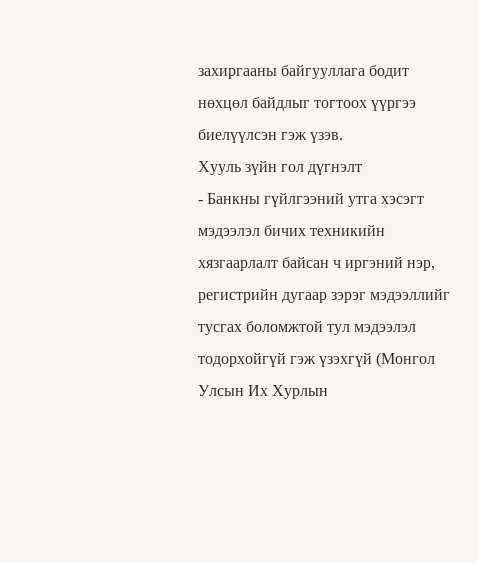захиргааны байгууллага бодит нөхцөл байдлыг тогтоох үүргээ биелүүлсэн гэж үзэв.
Хууль зүйн гол дүгнэлт
- Банкны гүйлгээний утга хэсэгт мэдээлэл бичих техникийн хязгаарлалт байсан ч иргэний нэр, регистрийн дугаар зэрэг мэдээллийг тусгах боломжтой тул мэдээлэл тодорхойгүй гэж үзэхгүй (Монгол Улсын Их Хурлын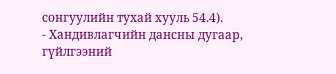сонгуулийн тухай хууль 54.4).
- Хандивлагчийн дансны дугаар, гүйлгээний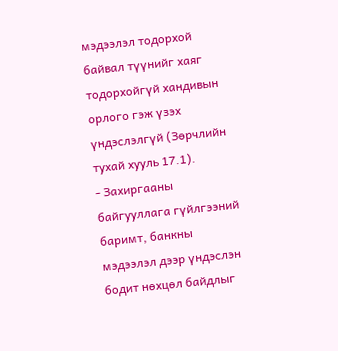мэдээлэл тодорхой байвал түүнийг хаяг тодорхойгүй хандивын орлого гэж үзэх үндэслэлгүй (Зөрчлийн тухай хууль 17.1).
- Захиргааны байгууллага гүйлгээний баримт, банкны мэдээлэл дээр үндэслэн бодит нөхцөл байдлыг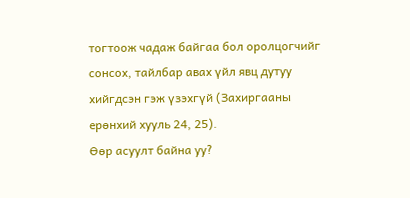тогтоож чадаж байгаа бол оролцогчийг сонсох, тайлбар авах үйл явц дутуу хийгдсэн гэж үзэхгүй (Захиргааны ерөнхий хууль 24, 25).
Өөр асуулт байна уу?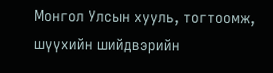Монгол Улсын хууль, тогтоомж, шүүхийн шийдвэрийн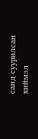санд суурилсан хиймэл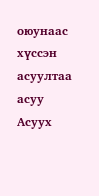оюунаас хүссэн асуултаа асуу
Асуух